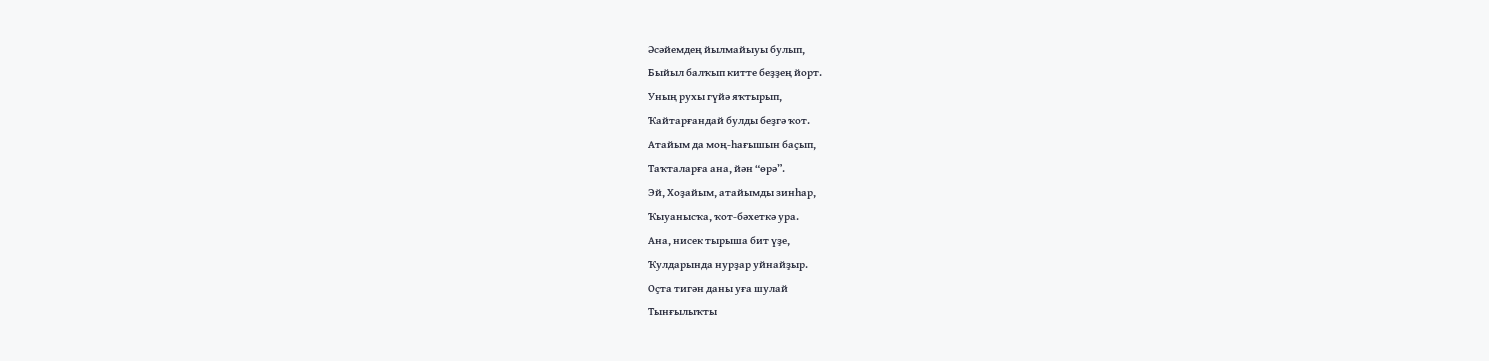Әсәйемдең йылмайыуы булып,
Быйыл балҡып китте беҙҙең йорт.
Уның рухы гүйә яҡтырып,
Ҡайтарғандай булды беҙгә ҡот.
Атайым да моң-һағышын баҫып,
Таҡталарға ана, йән “өрә”.
Эй, Хоҙайым, атайымды зинһар,
Ҡыуанысҡа, ҡот-бәхеткә ура.
Ана, нисек тырыша бит үҙе,
Ҡулдарында нурҙар уйнайҙыр.
Оҫта тигән даны уға шулай
Тынғылыҡты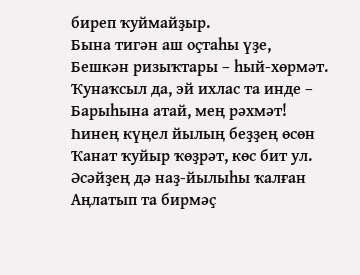биреп ҡуймайҙыр.
Бына тигән аш оҫтаһы үҙе,
Бешкән ризыҡтары – һый-хөрмәт.
Ҡунаҡсыл да, эй ихлас та инде –
Барыһына атай, мең рәхмәт!
Һинең күңел йылың беҙҙең өсөн
Ҡанат ҡуйыр ҡөҙрәт, көс бит ул.
Әсәйҙең дә наҙ-йылыһы ҡалған
Аңлатып та бирмәҫ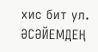хис бит ул.
ӘСӘЙЕМДЕҢ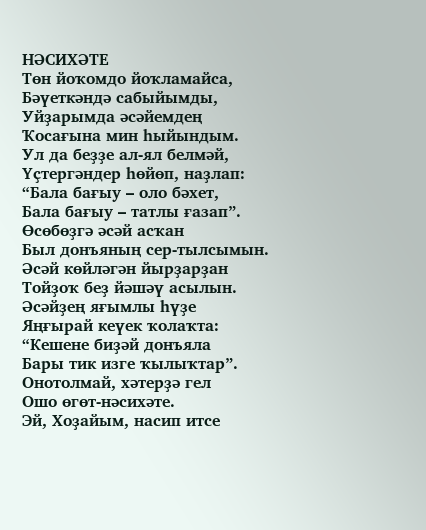НӘСИХӘТЕ
Төн йоҡомдо йоҡламайса,
Бәүеткәндә сабыйымды,
Уйҙарымда әсәйемдең
Ҡосағына мин һыйындым.
Ул да беҙҙе ал-ял белмәй,
Үҫтергәндер һөйөп, наҙлап:
“Бала бағыу – оло бәхет,
Бала бағыу – татлы ғазап”.
Өсөбөҙгә әсәй асҡан
Был донъяның сер-тылсымын.
Әсәй көйләгән йырҙарҙан
Тойҙоҡ беҙ йәшәү асылын.
Әсәйҙең яғымлы һүҙе
Яңғырай кеүек ҡолаҡта:
“Кешене биҙәй донъяла
Бары тик изге ҡылыҡтар”.
Онотолмай, хәтерҙә гел
Ошо өгөт-нәсихәте.
Эй, Хоҙайым, насип итсе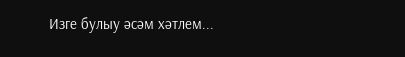Изге булыу әсәм хәтлем...